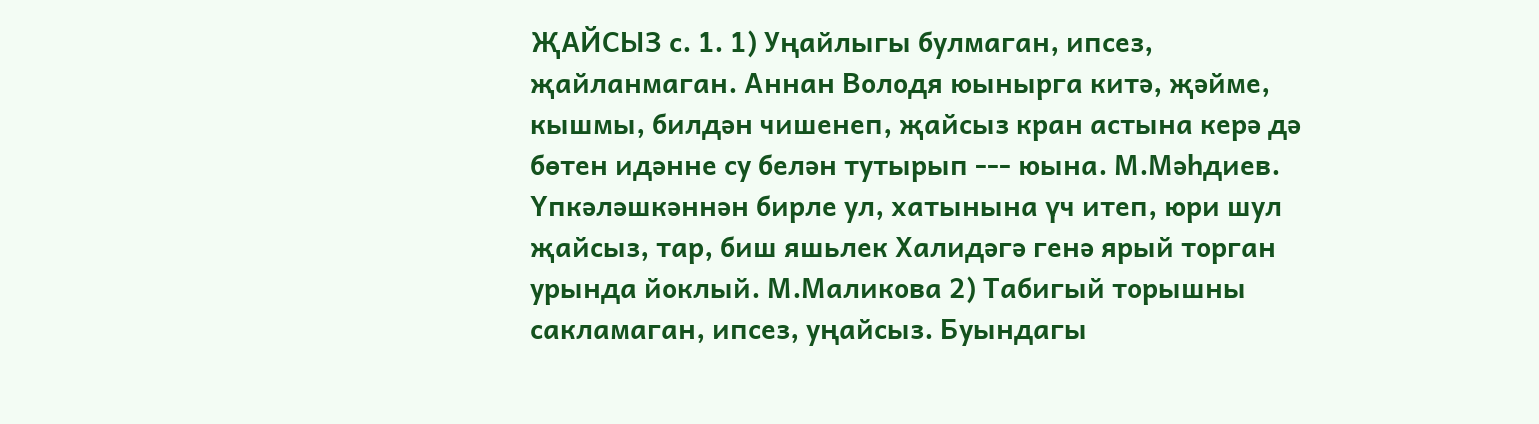ҖАЙСЫЗ с. 1. 1) Уңайлыгы булмаган, ипсез, җайланмаган. Аннан Володя юынырга китә, җәйме, кышмы, билдән чишенеп, җайсыз кран астына керә дә бөтен идәнне су белән тутырып --- юына. М.Мәһдиев. Үпкәләшкәннән бирле ул, хатынына үч итеп, юри шул җайсыз, тар, биш яшьлек Халидәгә генә ярый торган урында йоклый. М.Маликова 2) Табигый торышны сакламаган, ипсез, уңайсыз. Буындагы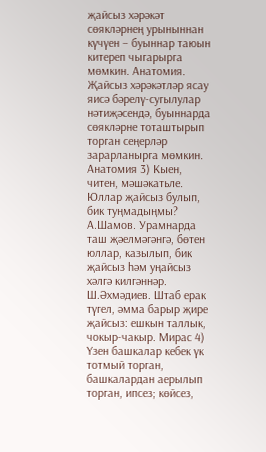җайсыз хәрәкәт сөякләрнең урыныннан күчүен – буыннар таюын китереп чыгарырга мөмкин. Анатомия. Җайсыз хәрәкәтләр ясау яисә бәрелү-сугылулар нәтиҗәсендә, буыннарда сөякләрне тоташтырып торган сеңерләр зарарланырга мөмкин. Анатомия 3) Кыен, читен, мәшәкатьле. Юллар җайсыз булып, бик туңмадыңмы? А.Шамов. Урамнарда таш җәелмәгәнгә, бөтен юллар, казылып, бик җайсыз һәм уңайсыз хәлгә килгәннәр. Ш.Әхмәдиев. Штаб ерак түгел, әмма барыр җире җайсыз: ешкын таллык, чокыр-чакыр. Мирас 4) Үзен башкалар кебек үк тотмый торган, башкалардан аерылып торган, ипсез; көйсез,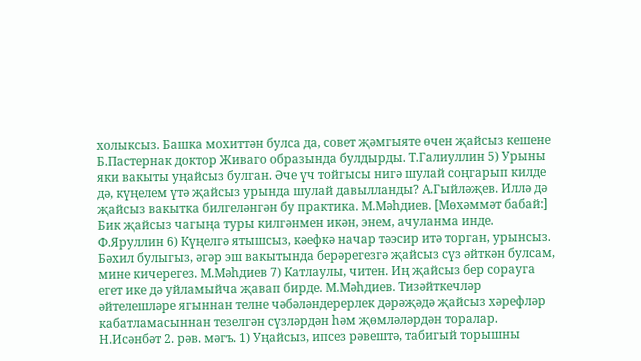холыксыз. Башка мохиттән булса да, совет җәмгыяте өчен җайсыз кешене Б.Пастернак доктор Живаго образында булдырды. Т.Галиуллин 5) Урыны яки вакыты уңайсыз булган. Әче үч тойгысы нигә шулай соңгарып килде дә, күңелем үтә җайсыз урында шулай давылланды? А.Гыйләҗев. Иллә дә җайсыз вакытка билгеләнгән бу практика. М.Мәһдиев. [Мөхәммәт бабай:] Бик җайсыз чагыңа туры килгәнмен икән, энем, ачуланма инде. Ф.Яруллин 6) Күңелгә ятышсыз, кәефкә начар тәэсир итә торган, урынсыз. Бәхил булыгыз, әгәр эш вакытында берәрегезгә җайсыз сүз әйткән булсам, мине кичерегез. М.Мәһдиев 7) Катлаулы, читен. Иң җайсыз бер сорауга егет ике дә уйламыйча җавап бирде. М.Мәһдиев. Тизәйткечләр әйтелешләре ягыннан телне чәбәләндерерлек дәрәҗәдә җайсыз хәрефләр кабатламасыннан тезелгән сүзләрдән һәм җөмләләрдән торалар. Н.Исәнбәт 2. рәв. мәгъ. 1) Уңайсыз, ипсез рәвештә, табигый торышны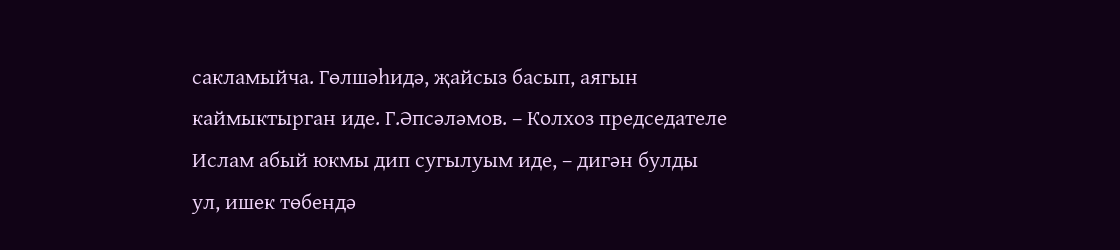сакламыйча. Гөлшәһидә, җайсыз басып, аягын каймыктырган иде. Г.Әпсәләмов. – Колхоз председателе Ислам абый юкмы дип сугылуым иде, – дигән булды ул, ишек төбендә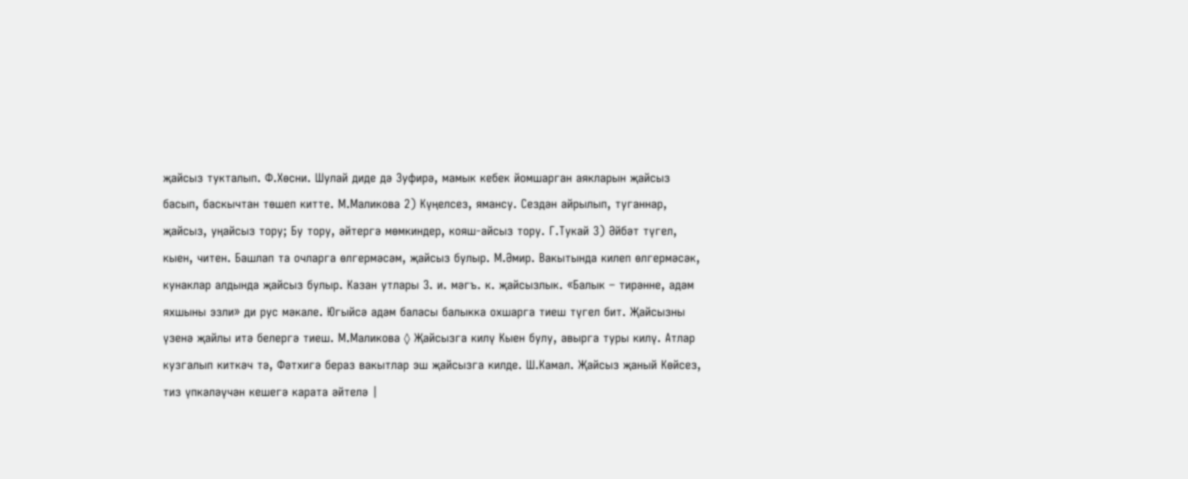җайсыз тукталып. Ф.Хөсни. Шулай диде дә Зуфирә, мамык кебек йомшарган аякларын җайсыз басып, баскычтан төшеп китте. М.Маликова 2) Күңелсез, ямансу. Сездән айрылып, туганнар, җайсыз, уңайсыз тору; Бу тору, әйтергә мөмкиндер, кояш-айсыз тору. Г.Тукай 3) Әйбәт түгел, кыен, читен. Башлап та очларга өлгермәсәм, җайсыз булыр. М.Әмир. Вакытында килеп өлгермәсәк, кунаклар алдында җайсыз булыр. Казан утлары 3. и. мәгъ. к. җайсызлык. «Балык – тирәнне, адәм яхшыны эзли» ди рус мәкале. Югыйсә адәм баласы балыкка охшарга тиеш түгел бит. Җайсызны үзенә җайлы итә белергә тиеш. М.Маликова ◊ Җайсызга килү Кыен булу, авырга туры килү. Атлар кузгалып киткәч тә, Фәтхигә бераз вакытлар эш җайсызга килде. Ш.Камал. Җайсыз җаный Көйсез, тиз үпкәләүчән кешегә карата әйтелә |